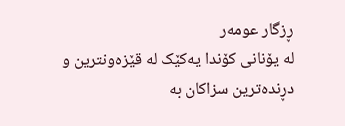ڕزگار عومەر
لە یۆنانی کۆندا یەکێک لە قێزەونترین و دڕندەترین سزاکان بە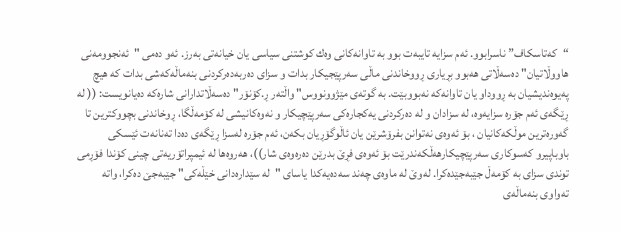“کەتاسکاف” ناسرابوو. ئەم سزایە تایبەت بوو بە تاوانەکانی وەك کوشتنی سیاسی یان خیانەتی بەرز. ئەو دەمی "ئەنجوومەنی هاووڵاتیان" دەسەڵاتی هەبوو بڕیاری ڕووخاندنی ماڵی سەرپێجیکار بدات و سزای دەربەدەرکردنی بنەماڵەکەشی بدات کە هیچ پەیوەندیشیان بە ڕووداو یان تاوانەکە نەبووبێت. بە گوتەی مێژوونووس" واڵتەر ڕ.کۆنۆر" دەسەڵاتدارانی شارەکە دەیانویست: (( لە ڕێگەی ئەم جۆرە سزایەوە، لە سزادان و لە دەرکردنی یەکجارەکی سەرپێچیکار و نەوەکانیشی لە کۆمەڵگا، ڕوخاندنی بچووکترین تا گەورەترین موڵکەکانیان ، بۆ ئەوەی نەتوانن بفرۆشرێن یان ئاڵوگۆڕیان بکەن، ئەم جۆرە لەسزا ڕێگەی دەدا تەنانەت ئێسکی باوباپیرو کەسوکاری سەرپێچیکارهەڵکەندرێت بۆ ئەوەی فڕێ بدرێن دەرەوەی شار))، هەروەها لە ئیمپراتۆریەتی چینی کۆندا فۆڕمی توندی سزای بە کۆمەڵ جێبەجێدەکرا. لەوێ لە ماوەی چەند سەدەیەکدا یاسای "لە سێدارەدانی خێڵەکی" جێبەجێ دەکرا، واتە تەواوی بنەماڵەی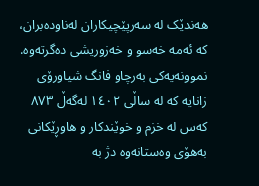هەندێک لە سەرپێچیکاران لەناودەبران، کە ئەمە خەسو و خەزوریشی دەگرتەوە. نموونەیەکی بەرچاو فانگ شیاورۆی زانایە کە لە ساڵی ١٤٠٢ لەگەڵ ٨٧٣ کەس لە خزم و خوێندکار و هاوڕێکانی بەهۆی وەستانەوە دژ بە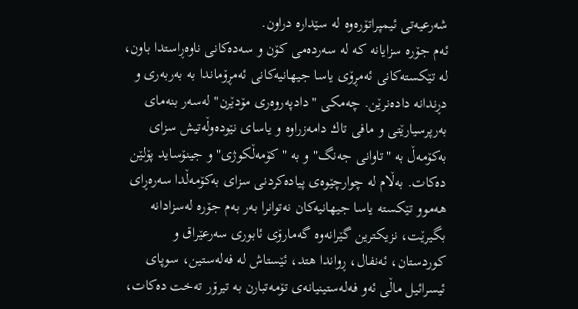شەرعیەتی ئیمپراتۆرەوە لە سێدارە دراون.
ئەم جۆرە سزایانە کە لە سەردەمی کۆن و سەدەکانی ناوەڕاستدا باون، لە تێکستەکانی ئەمڕۆی یاسا جیهانیەکانی ئەمڕۆماندا بە بەربەری و دڕندانە دادەنرێن. چەمکی "دادپەروەری مۆدێرن" لەسەر بنەمای بەرپرسیارێتی و مافی تاك دامەزراوە و یاسای نێودەوڵەتیش سزای بەکۆمەڵ بە "تاوانی جەنگ" و بە "کۆمەڵکوژی" و جینۆساید پۆلێن دەکات. بەڵام لە چوارچێوەی پیادەکردنی سزای بەکۆمەڵدا سەرەڕای هەموو تێکستە یاسا جیهانیەکان نەتوانرا بەر بەم جۆرە لەسزادانە بگیرێت، نزیکترین گێرانەوە گەمارۆی ئابوری سەرعێراق و کوردستان، ئەنفال، ڕواندا هتد، ئێستاش لە فەلەستین، سوپای ئیسرائیل ماڵی ئەو فەلەستینیانەی تۆمەتبارن بە تیرۆر تەخت دەکات،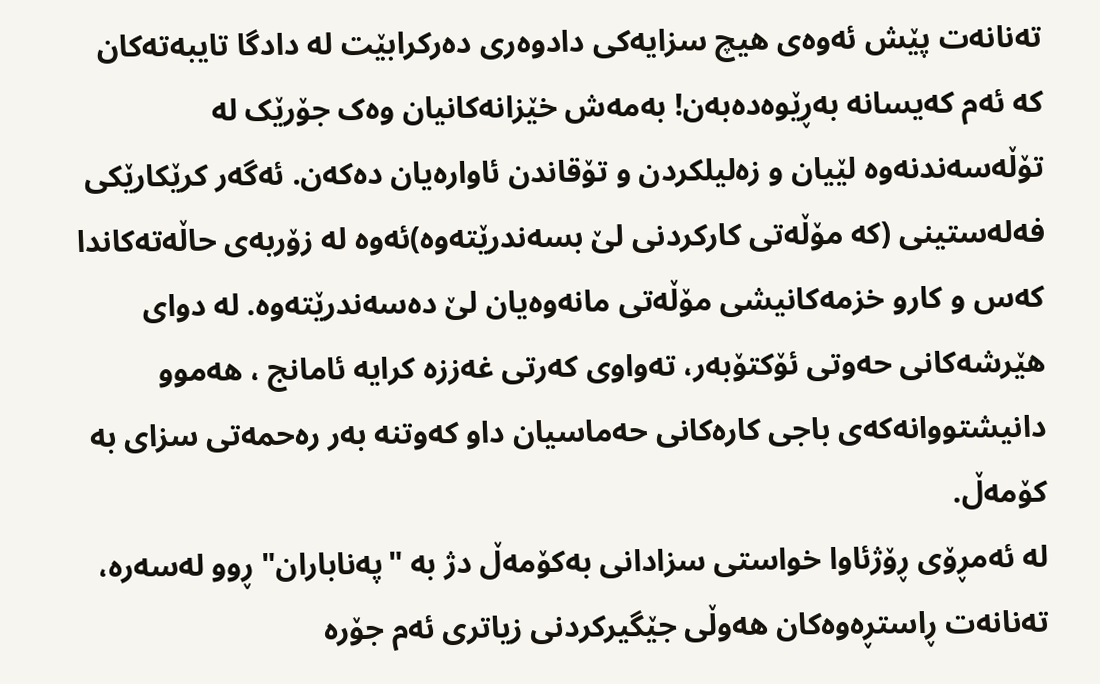تەنانەت پێش ئەوەی هیچ سزایەکی دادوەری دەرکرابێت لە دادگا تایبەتەکان کە ئەم کەیسانە بەڕێوەدەبەن! بەمەش خێزانەکانیان وەک جۆرێک لە تۆڵەسەندنەوە لێیان و زەلیلکردن و تۆقاندن ئاوارەیان دەکەن. ئەگەر کرێکارێكی فەلەستینی (کە مۆڵەتی کارکردنی لێ بسەندرێتەوە)ئەوە لە زۆربەی حاڵەتەکاندا کەس و کارو خزمەکانیشی مۆڵەتی مانەوەیان لێ دەسەندرێتەوە. لە دوای هێرشەکانی حەوتی ئۆکتۆبەر، تەواوی کەرتی غەززە کرایە ئامانج ، هەموو دانیشتووانەکەی باجی کارەکانی حەماسیان داو کەوتنە بەر رەحمەتی سزای بە کۆمەڵ.
لە ئەمڕۆی ڕۆژئاوا خواستی سزادانی بەکۆمەڵ دژ بە "پەناباران" ڕوو لەسەرە، تەنانەت ڕاستڕەوەکان هەوڵی جێگیرکردنی زیاتری ئەم جۆرە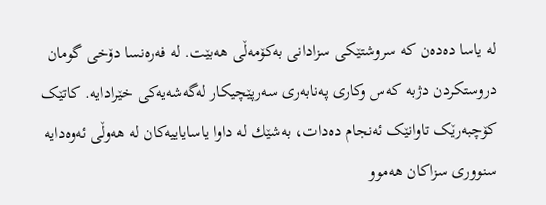لە یاسا دەدەن کە سروشتێکی سزادانی بەکۆمەڵی هەبێت. لە فەرەنسا دۆخی گومان دروستکردن دژبە کەس وکاری پەنابەری سەرپێچیکار لەگەشەیەکی خێرادایە. کاتێک کۆچبەرێک تاوانێک ئەنجام دەدات، بەشێك لە داوا یاسایاییەکان لە هەوڵی ئەوەدایە سنووری سزاکان هەموو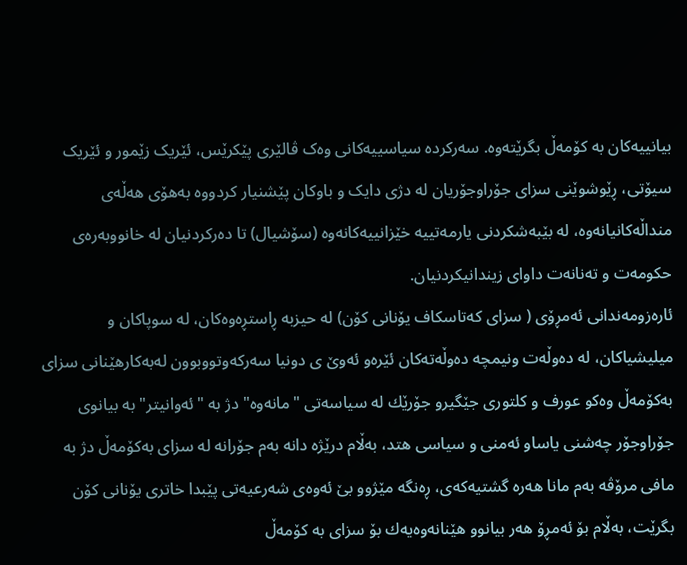بیانییەکان بە کۆمەڵ بگرێتەوە. سەرکردە سیاسییەکانی وەک ڤالێری پێکرێس، ئێریک زێمور و ئێریک سیۆتی، ڕێوشوێنی سزای جۆراوجۆریان لە دژی دایک و باوکان پێشنیار کردووە بەهۆی هەڵەی منداڵەکانیانەوە، لە بێبەشکردنی یارمەتییە خێزانییەکانەوە (سۆشیال) تا دەرکردنیان لە خانووبەرەی حکومەت و تەنانەت داوای زیندانیکردنیان.
ئارەزومەندانی ئەمڕۆی ( سزای کەتاسکاف یۆنانی کۆن) لە حیزبە ڕاستڕەوەکان، لە سوپاکان و میلیشیاکان، لە دەوڵەت ونیمچە دەوڵەتەکان ئێرەو ئەوێ ی دونیا سەرکەوتووبوون لەبەکارهێنانی سزای بەکۆمەڵ وەکو عورف و کلتوری جێگیرو جۆرێك لە سیاسەتی "مانەوە" دژ بە "ئەوانیتر" بە بیانوی جۆراوجۆر چەشنی یاساو ئەمنی و سیاسی هتد، بەڵام درێژە دانە بەم جۆرانە لە سزای بەکۆمەڵ دژ بە مافی مرۆڤە بەم مانا هەرە گشتیەکەی، ڕەنگە مێژوو بێ ئەوەی شەرعیەتی پێبدا خاتری یۆنانی کۆن بگرێت، بەڵام بۆ ئەمڕۆ هەر بیانوو هێنانەوەیەك بۆ سزای بە کۆمەڵ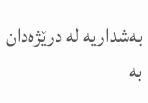بەشداریە لە درێژەدان بە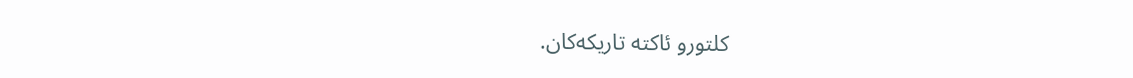کلتورو ئاکتە تاریکەکان.